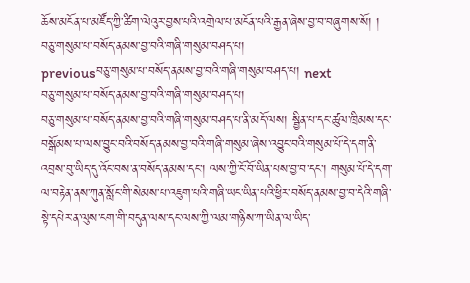ཆོས་མངོན་པ་མཛོད་ཀྱི་ཚིག་ལེའུར་བྱས་པའི་འགྲེལ་པ་མངོན་པའི་རྒྱན་ཞེས་བྱ་བ་བཞུགས་སོ། །
བཅུ་གསུམ་པ་བསོད་ནམས་བྱ་བའི་གཞི་གསུམ་བཤད་པ།
previousབཅུ་གསུམ་པ་བསོད་ནམས་བྱ་བའི་གཞི་གསུམ་བཤད་པ། next
བཅུ་གསུམ་པ་བསོད་ནམས་བྱ་བའི་གཞི་གསུམ་བཤད་པ།
བཅུ་གསུམ་པ་བསོད་ནམས་བྱ་བའི་གཞི་གསུམ་བཤད་པ་ནི་མདོ་ལས། སྦྱིན་པ་དང་ཚུལ་ཁྲིམས་དང་བསྒོམས་པ་ལས་བྱུང་བའི་བསོད་ནམས་བྱ་བའི་གཞི་གསུམ་ཞེས་འབྱུང་བའི་གསུམ་པོ་དེ་དག་ནི་འབྲས་བུ་ཡིད་དུ་འོང་བས་ན་བསོད་ནམས་དང་། ལས་ཀྱི་ངོ་བོ་ཡིན་པས་བྱ་བ་དང་། གསུམ་པོ་དེ་དག་ལ་བརྟེན་ནས་ཀུན་སློང་གི་སེམས་པ་འཇུག་པའི་གཞི་ཡང་ཡིན་པའི་ཕྱིར་བསོད་ནམས་བྱ་བ་དེའི་གཞི་སྟེ་དཔེར་ན་ལུས་ངག་གི་བདུན་ལས་དང་ལས་ཀྱི་ལམ་གཉིས་ཀ་ཡིན་ལ་ཡིད་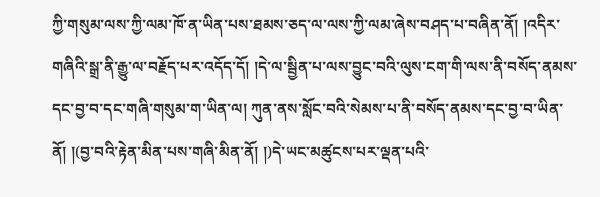ཀྱི་གསུམ་ལས་ཀྱི་ལམ་ཁོ་ན་ཡིན་པས་ཐམས་ཅད་ལ་ལས་ཀྱི་ལམ་ཞེས་བཤད་པ་བཞིན་ནོ། །འདིར་གཞིའི་སྒྲ་ནི་རྒྱུ་ལ་བརྗོད་པར་འདོད་དོ། །དེ་ལ་སྦྱིན་པ་ལས་བྱུང་བའི་ལུས་ངག་གི་ལས་ནི་བསོད་ནམས་དང་བྱ་བ་དང་གཞི་གསུམ་ག་ཡིན་ལ། ཀུན་ནས་སློང་བའི་སེམས་པ་ནི་བསོད་ནམས་དང་བྱ་བ་ཡིན་ནོ། །(བྱ་བའི་རྟེན་མིན་པས་གཞི་མིན་ནོ། །)དེ་ཡང་མཚུངས་པར་ལྡན་པའི་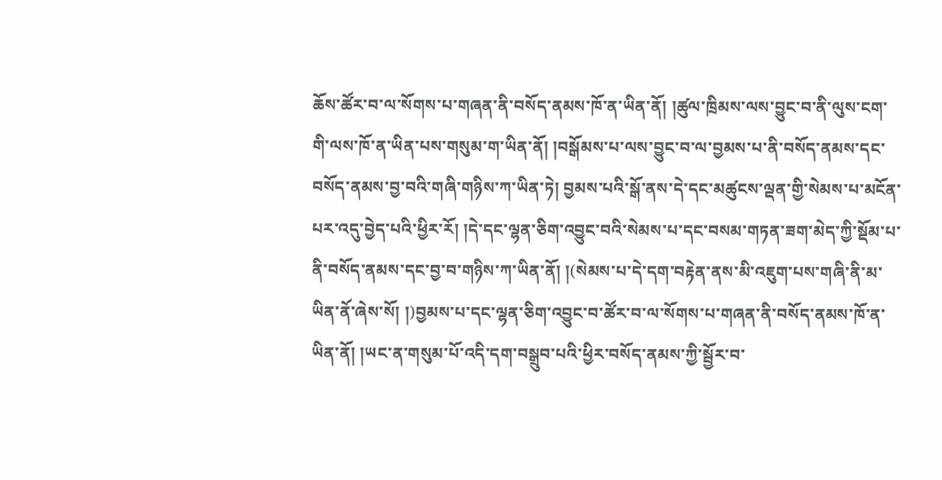ཆོས་ཚོར་བ་ལ་སོགས་པ་གཞན་ནི་བསོད་ནམས་ཁོ་ན་ཡིན་ནོ། །ཚུལ་ཁྲིམས་ལས་བྱུང་བ་ནི་ལུས་ངག་གི་ལས་ཁོ་ན་ཡིན་པས་གསུམ་ག་ཡིན་ནོ། །བསྒོམས་པ་ལས་བྱུང་བ་ལ་བྱམས་པ་ནི་བསོད་ནམས་དང་བསོད་ནམས་བྱ་བའི་གཞི་གཉིས་ཀ་ཡིན་ཏེ། བྱམས་པའི་སྒོ་ནས་དེ་དང་མཚུངས་ལྡན་གྱི་སེམས་པ་མངོན་པར་འདུ་བྱེད་པའི་ཕྱིར་རོ། །དེ་དང་ལྷན་ཅིག་འབྱུང་བའི་སེམས་པ་དང་བསམ་གཏན་ཟག་མེད་ཀྱི་སྡོམ་པ་ནི་བསོད་ནམས་དང་བྱ་བ་གཉིས་ཀ་ཡིན་ནོ། །(སེམས་པ་དེ་དག་བརྟེན་ནས་མི་འཇུག་པས་གཞི་ནི་མ་ཡིན་ནོ་ཞེས་སོ། །)བྱམས་པ་དང་ལྷན་ཅིག་འབྱུང་བ་ཚོར་བ་ལ་སོགས་པ་གཞན་ནི་བསོད་ནམས་ཁོ་ན་ཡིན་ནོ། །ཡང་ན་གསུམ་པོ་འདི་དག་བསྒྲུབ་པའི་ཕྱིར་བསོད་ནམས་ཀྱི་སྦྱོར་བ་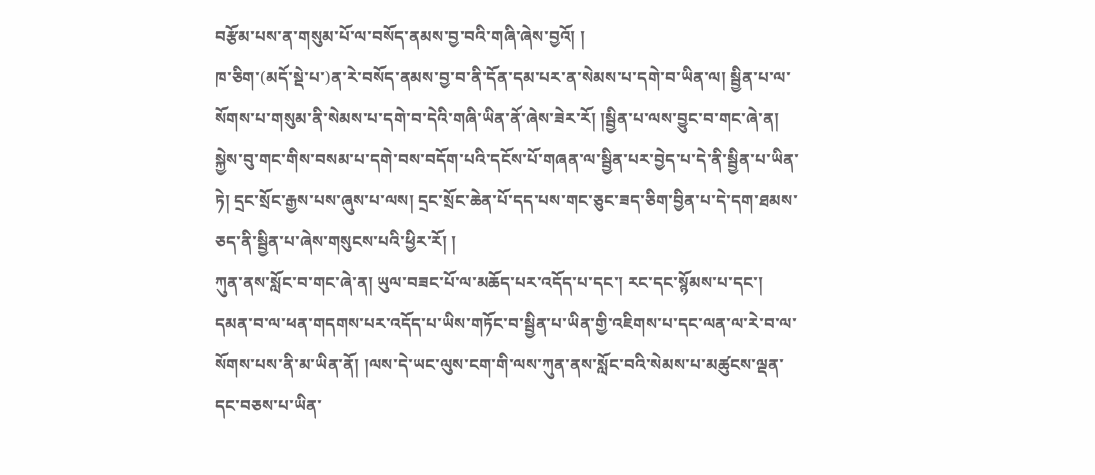བརྩོམ་པས་ན་གསུམ་པོ་ལ་བསོད་ནམས་བྱ་བའི་གཞི་ཞེས་བྱའོ། །
ཁ་ཅིག་(མདོ་སྡེ་པ་)ན་རེ་བསོད་ནམས་བྱ་བ་ནི་དོན་དམ་པར་ན་སེམས་པ་དགེ་བ་ཡིན་ལ། སྦྱིན་པ་ལ་སོགས་པ་གསུམ་ནི་སེམས་པ་དགེ་བ་དེའི་གཞི་ཡིན་ནོ་ཞེས་ཟེར་རོ། །སྦྱིན་པ་ལས་བྱུང་བ་གང་ཞེ་ན། སྐྱེས་བུ་གང་གིས་བསམ་པ་དགེ་བས་བདོག་པའི་དངོས་པོ་གཞན་ལ་སྦྱིན་པར་བྱེད་པ་དེ་ནི་སྦྱིན་པ་ཡིན་ཏེ། དྲང་སྲོང་རྒྱས་པས་ཞུས་པ་ལས། དྲང་སྲོང་ཆེན་པོ་དད་པས་གང་ཅུང་ཟད་ཅིག་བྱིན་པ་དེ་དག་ཐམས་ཅད་ནི་སྦྱིན་པ་ཞེས་གསུངས་པའི་ཕྱིར་རོ། །
ཀུན་ནས་སློང་བ་གང་ཞེ་ན། ཡུལ་བཟང་པོ་ལ་མཆོད་པར་འདོད་པ་དང་། རང་དང་སྙོམས་པ་དང་། དམན་བ་ལ་ཕན་གདགས་པར་འདོད་པ་ཡིས་གཏོང་བ་སྦྱིན་པ་ཡིན་གྱི་འཇིགས་པ་དང་ལན་ལ་རེ་བ་ལ་སོགས་པས་ནི་མ་ཡིན་ནོ། །ལས་དེ་ཡང་ལུས་ངག་གི་ལས་ཀུན་ནས་སློང་བའི་སེམས་པ་མཚུངས་ལྡན་དང་བཅས་པ་ཡིན་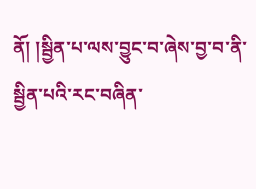ནོ། །སྦྱིན་པ་ལས་བྱུང་བ་ཞེས་བྱ་བ་ནི་སྦྱིན་པའི་རང་བཞིན་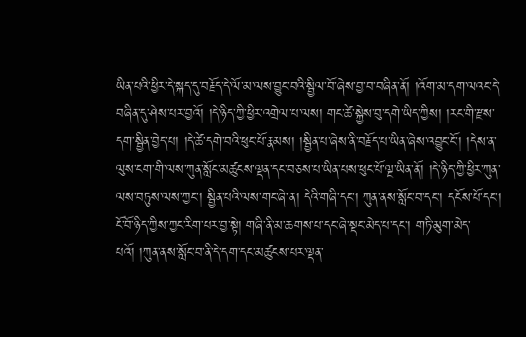ཡིན་པའི་ཕྱིར་དེ་སྐད་དུ་བརྗོད་དེ་ལོ་མ་ལས་བྱུང་བའི་སྦྱིལ་བོ་ཞེས་བྱ་བ་བཞིན་ནོ། །འོག་མ་དག་ལའང་དེ་བཞིན་དུ་ཤེས་པར་བྱའོ། །དེ་ཉིད་ཀྱི་ཕྱིར་འགྲེལ་པ་ལས། གང་ཚེ་སྐྱེས་བུ་དགེ་ཡིད་ཀྱིས། །རང་གི་རྫས་དག་སྦྱིན་བྱེད་པ། །དེ་ཚེ་དགེ་བའི་ཕུང་པོ་རྣམས། །སྦྱིན་པ་ཞེས་ནི་བརྗོད་པ་ཡིན་ཞེས་འབྱུང་ངོ་། །དེས་ན་ལུས་ངག་གི་ལས་ཀུན་སློང་མཚུངས་ལྡན་དང་བཅས་པ་ཡིན་པས་ཕུང་པོ་ལྔ་ཡིན་ནོ། །དེ་ཉིད་ཀྱི་ཕྱིར་ཀུན་ལས་བཏུས་ལས་ཀྱང་། སྦྱིན་པའི་ལས་གང་ཞེ་ན། དེའི་གཞི་དང་། ཀུན་ནས་སློང་བ་དང་། དངོས་པོ་དང་། ངོ་བོ་ཉིད་ཀྱིས་ཀྱང་རིག་པར་བྱ་སྟེ། གཞི་ནི་མ་ཆགས་པ་དང་ཞེ་སྡང་མེད་པ་དང་། གཏི་མུག་མེད་པའོ། །ཀུན་ནས་སློང་བ་ནི་དེ་དག་དང་མཚུངས་པར་ལྡན་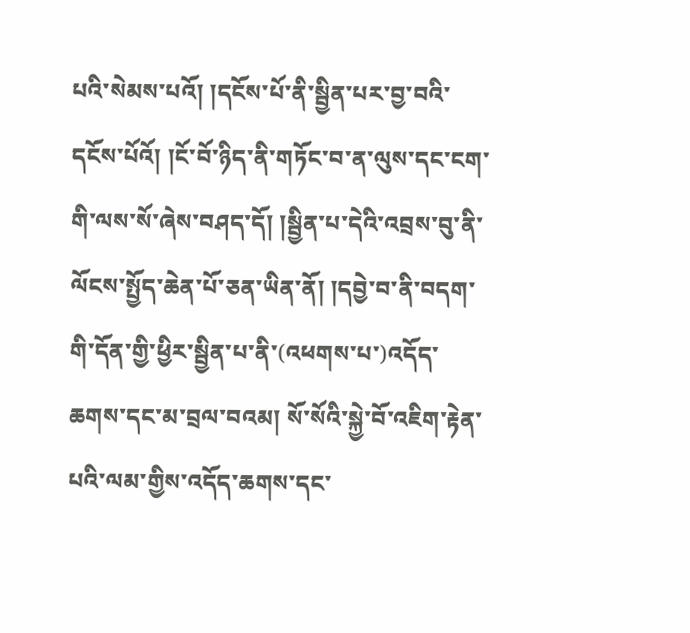པའི་སེམས་པའོ། །དངོས་པོ་ནི་སྦྱིན་པར་བྱ་བའི་དངོས་པོའོ། །ངོ་བོ་ཉིད་ནི་གཏོང་བ་ན་ལུས་དང་ངག་གི་ལས་སོ་ཞེས་བཤད་དོ། །སྦྱིན་པ་དེའི་འབྲས་བུ་ནི་ལོངས་སྤྱོད་ཆེན་པོ་ཅན་ཡིན་ནོ། །དབྱེ་བ་ནི་བདག་གི་དོན་གྱི་ཕྱིར་སྦྱིན་པ་ནི་(འཕགས་པ་)འདོད་ཆགས་དང་མ་བྲལ་བའམ། སོ་སོའི་སྐྱེ་བོ་འཇིག་རྟེན་པའི་ལམ་གྱིས་འདོད་ཆགས་དང་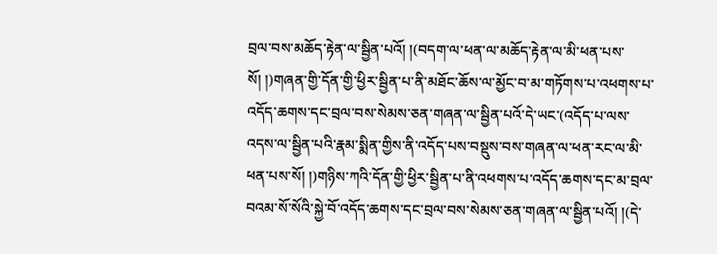བྲལ་བས་མཆོད་རྟེན་ལ་སྦྱིན་པའོ། །(བདག་ལ་ཕན་ལ་མཆོད་རྟེན་ལ་མི་ཕན་པས་སོ། །)གཞན་གྱི་དོན་གྱི་ཕྱིར་སྦྱིན་པ་ནི་མཐོང་ཆོས་ལ་མྱོང་བ་མ་གཏོགས་པ་འཕགས་པ་འདོད་ཆགས་དང་བྲལ་བས་སེམས་ཅན་གཞན་ལ་སྦྱིན་པའོ་དེ་ཡང་(འདོད་པ་ལས་འདས་ལ་སྦྱིན་པའི་རྣམ་སྨིན་གྱིས་ནི་འདོད་པས་བསྡུས་བས་གཞན་ལ་ཕན་རང་ལ་མི་ཕན་པས་སོ། །)གཉིས་ཀའི་དོན་གྱི་ཕྱིར་སྦྱིན་པ་ནི་འཕགས་པ་འདོད་ཆགས་དང་མ་བྲལ་བའམ་སོ་སོའི་སྐྱེ་བོ་འདོད་ཆགས་དང་བྲལ་བས་སེམས་ཅན་གཞན་ལ་སྦྱིན་པའོ། །(དེ་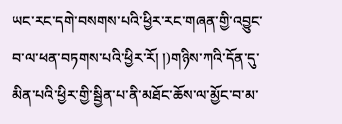ཡང་རང་དགེ་བསགས་པའི་ཕྱིར་རང་གཞན་གྱི་འབྱུང་བ་ལ་ཕན་བཏགས་པའི་ཕྱིར་རོ། །)གཉིས་ཀའི་དོན་དུ་མིན་པའི་ཕྱིར་གྱི་སྦྱིན་པ་ནི་མཐོང་ཆོས་ལ་མྱོང་བ་མ་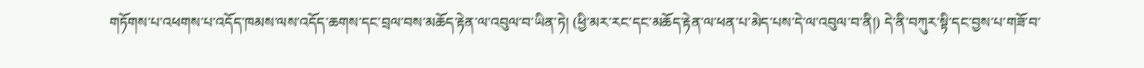གཏོགས་པ་འཕགས་པ་འདོད་ཁམས་ལས་འདོད་ཆགས་དང་བྲལ་བས་མཆོད་རྟེན་ལ་འབུལ་བ་ཡིན་ཏེ། (ཕྱི་མར་རང་དང་མཆོད་རྟེན་ལ་ཕན་པ་མེད་པས་དེ་ལ་འབུལ་བ་ནི།) དེ་ནི་བཀུར་སྟི་དང་བྱས་པ་གཟོ་བ་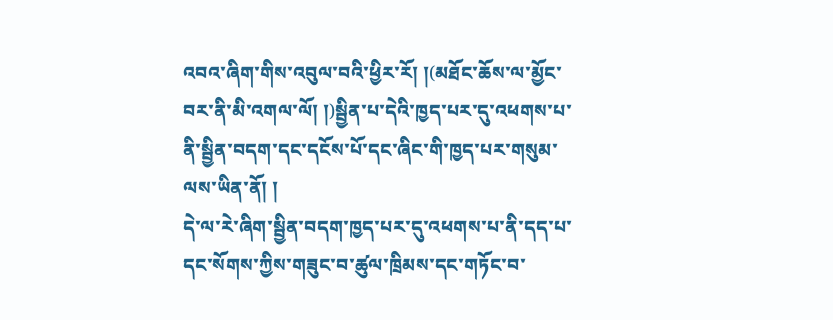འབའ་ཞིག་གིས་འབུལ་བའི་ཕྱིར་རོ། །(མཐོང་ཆོས་ལ་མྱོང་བར་ནི་མི་འགལ་ལོ། །)སྦྱིན་པ་དེའི་ཁྱད་པར་དུ་འཕགས་པ་ནི་སྦྱིན་བདག་དང་དངོས་པོ་དང་ཞིང་གི་ཁྱད་པར་གསུམ་ལས་ཡིན་ནོ། །
དེ་ལ་རེ་ཞིག་སྦྱིན་བདག་ཁྱད་པར་དུ་འཕགས་པ་ནི་དད་པ་དང་སོགས་ཀྱིས་གཟུང་བ་ཚུལ་ཁྲིམས་དང་གཏོང་བ་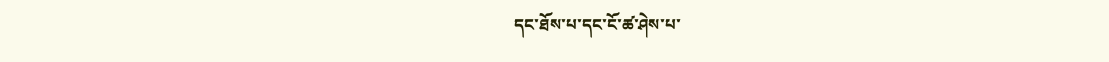དང་ཐོས་པ་དང་ངོ་ཚ་ཤེས་པ་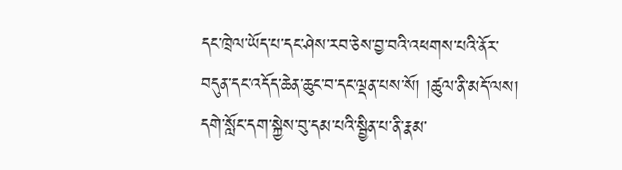དང་ཁྲེལ་ཡོད་པ་དང་ཤེས་རབ་ཅེས་བྱ་བའི་འཕགས་པའི་ནོར་བདུན་དང་འདོད་ཆེན་ཆུང་བ་དང་ལྡན་པས་སོ། །ཚུལ་ནི་མདོ་ལས། དགེ་སློང་དག་སྐྱེས་བུ་དམ་པའི་སྦྱིན་པ་ནི་རྣམ་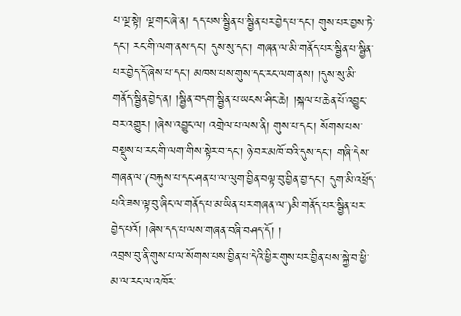པ་ལྔ་སྟེ། ལྔ་གང་ཞེ་ན། དད་པས་སྦྱིན་པ་སྦྱིན་པར་བྱེད་པ་དང་། གུས་པར་བྱས་ཏེ་དང་། རང་གི་ལག་ནས་དང་། དུས་སུ་དང་། གཞན་ལ་མི་གནོད་པར་སྦྱིན་པ་སྦྱིན་པར་བྱེད་དོ་ཞེས་པ་དང་། མཁས་པས་གུས་དང་རང་ལག་ནས། །དུས་སུ་མི་གནོད་སྦྱིན་བྱེད་ན། །སྦྱིན་བདག་སྦྱིན་པ་ཡངས་ཤིང་ཆེ། །སྐལ་པ་ཆེན་པོ་འབྱུང་བར་འགྱུར། །ཞེས་འབྱུང་ལ། འགྲེལ་པ་ལས་ནི། གུས་པ་དང་། སོགས་པས་བསྡུས་པ་རང་གི་ལག་གིས་སྟེར་བ་དང་། ཉེ་བར་མཁོ་བའི་དུས་དང་། གཞི་དེས་གཞན་ལ་(བརྐུས་པ་དང་ཤན་པ་ལ་ལུག་བྱིན་བལྟ་བུ་བྱིན་བྱ་དང་། དུག་མི་འཕྲོད་པའི་ཟས་ལྟ་བུ་ཞིང་ལ་གནོད་པ་མ་ཡིན་པར་གཞན་ལ་)མི་གནོད་པར་སྦྱིན་པར་བྱེད་པའོ། །ཞེས་དད་པ་ལས་གཞན་བཞི་བཤད་དོ། །
འབྲས་བུ་ནི་གུས་པ་ལ་སོགས་པས་བྱིན་པ་དེའི་ཕྱིར་གུས་པར་བྱིན་པས་སྐྱེ་བ་ཕྱི་མ་ལ་རང་ལ་འཁོར་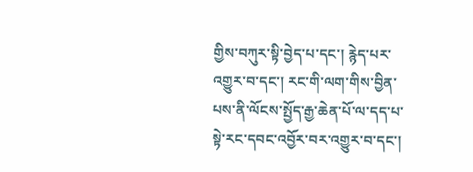གྱིས་བཀུར་སྟི་བྱེད་པ་དང་། རྙེད་པར་འགྱུར་བ་དང་། རང་གི་ལག་གིས་བྱིན་པས་ནི་ལོངས་སྤྱོད་རྒྱ་ཆེན་པོ་ལ་དད་པ་སྟེ་རང་དབང་འབྱོར་བར་འགྱུར་བ་དང་།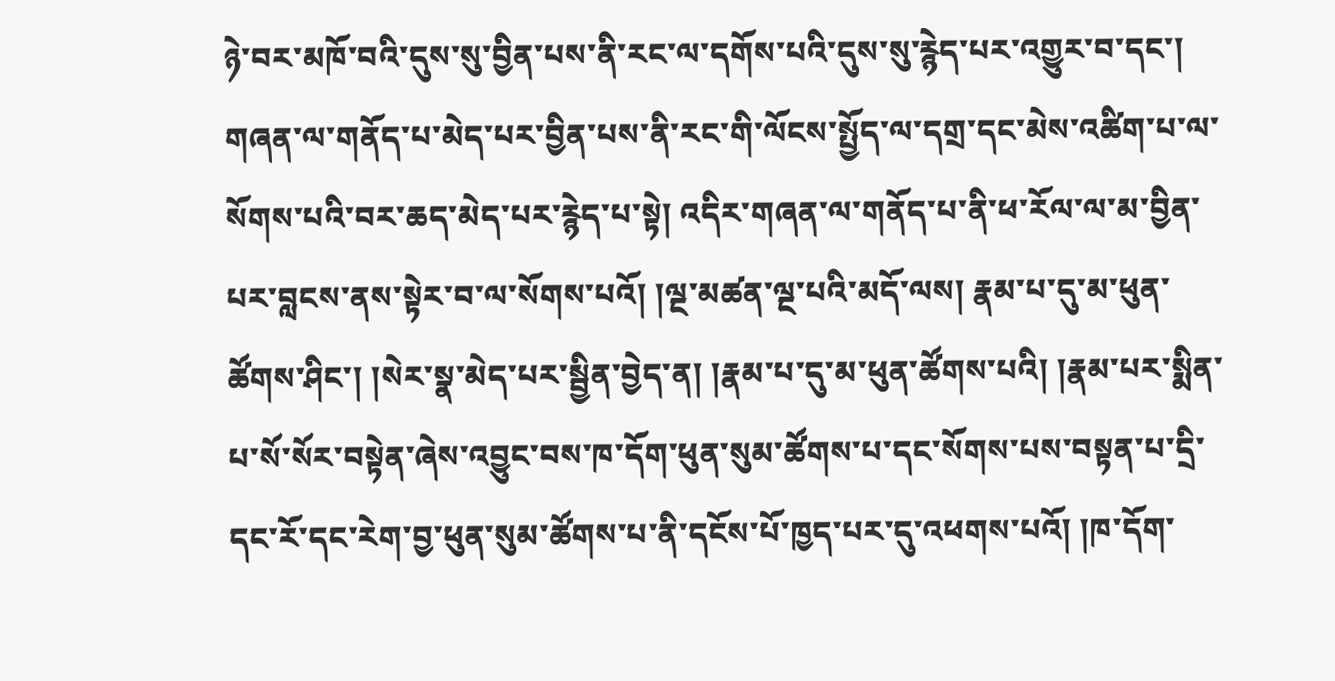ཉེ་བར་མཁོ་བའི་དུས་སུ་བྱིན་པས་ནི་རང་ལ་དགོས་པའི་དུས་སུ་རྙེད་པར་འགྱུར་བ་དང་། གཞན་ལ་གནོད་པ་མེད་པར་བྱིན་པས་ནི་རང་གི་ལོངས་སྤྱོད་ལ་དགྲ་དང་མེས་འཚིག་པ་ལ་སོགས་པའི་བར་ཆད་མེད་པར་རྙེད་པ་སྟེ། འདིར་གཞན་ལ་གནོད་པ་ནི་ཕ་རོལ་ལ་མ་བྱིན་པར་བླངས་ནས་སྟེར་བ་ལ་སོགས་པའོ། །ལྔ་མཚན་ལྔ་པའི་མདོ་ལས། རྣམ་པ་དུ་མ་ཕུན་ཚོགས་ཤིང་། །སེར་སྣ་མེད་པར་སྦྱིན་བྱེད་ན། །རྣམ་པ་དུ་མ་ཕུན་ཚོགས་པའི། །རྣམ་པར་སྨིན་པ་སོ་སོར་བསྟེན་ཞེས་འབྱུང་བས་ཁ་དོག་ཕུན་སུམ་ཚོགས་པ་དང་སོགས་པས་བསྟན་པ་དྲི་དང་རོ་དང་རེག་བྱ་ཕུན་སུམ་ཚོགས་པ་ནི་དངོས་པོ་ཁྱད་པར་དུ་འཕགས་པའོ། །ཁ་དོག་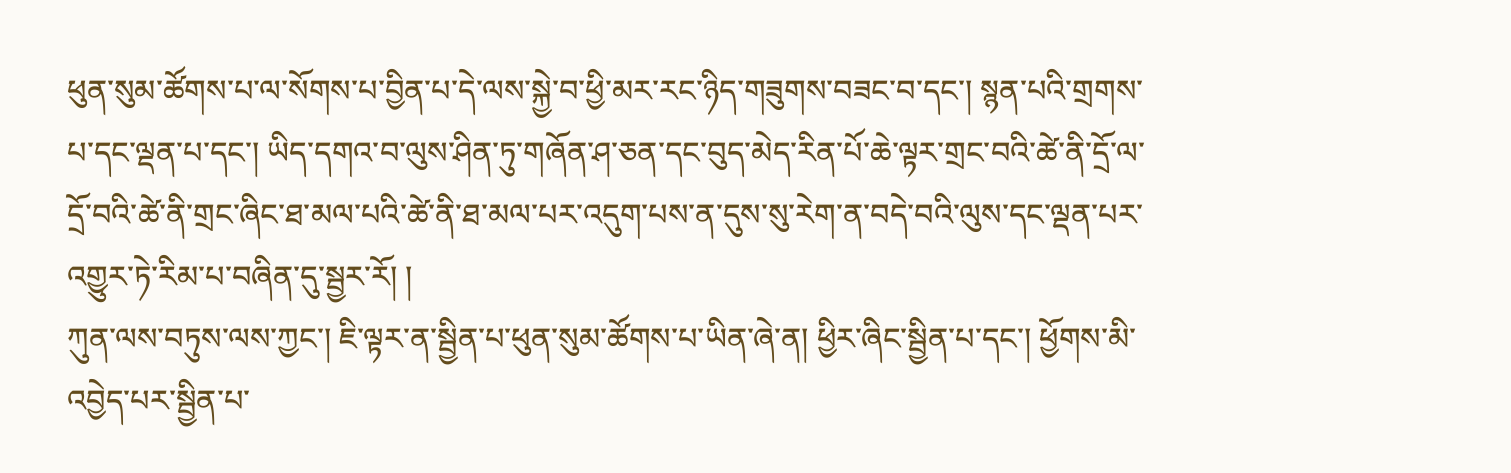ཕུན་སུམ་ཚོགས་པ་ལ་སོགས་པ་བྱིན་པ་དེ་ལས་སྐྱེ་བ་ཕྱི་མར་རང་ཉིད་གཟུགས་བཟང་བ་དང་། སྙན་པའི་གྲགས་པ་དང་ལྡན་པ་དང་། ཡིད་དགའ་བ་ལུས་ཤིན་ཏུ་གཞོན་ཤ་ཅན་དང་བུད་མེད་རིན་པོ་ཆེ་ལྟར་གྲང་བའི་ཚེ་ནི་དྲོ་ལ་དྲོ་བའི་ཚེ་ནི་གྲང་ཞིང་ཐ་མལ་པའི་ཚེ་ནི་ཐ་མལ་པར་འདུག་པས་ན་དུས་སུ་རེག་ན་བདེ་བའི་ལུས་དང་ལྡན་པར་འགྱུར་ཏེ་རིམ་པ་བཞིན་དུ་སྦྱར་རོ། །
ཀུན་ལས་བཏུས་ལས་ཀྱང་། ཇི་ལྟར་ན་སྦྱིན་པ་ཕུན་སུམ་ཚོགས་པ་ཡིན་ཞེ་ན། ཕྱིར་ཞིང་སྦྱིན་པ་དང་། ཕྱོགས་མི་འབྱེད་པར་སྦྱིན་པ་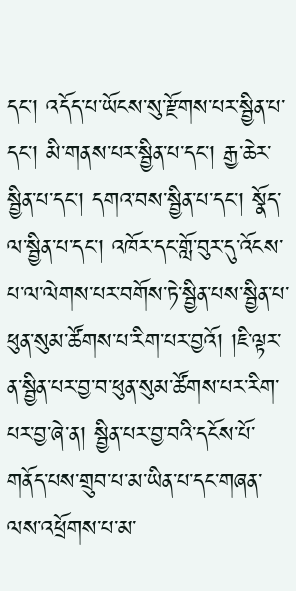དང་། འདོད་པ་ཡོངས་སུ་རྫོགས་པར་སྦྱིན་པ་དང་། མི་གནས་པར་སྦྱིན་པ་དང་། རྒྱ་ཆེར་སྦྱིན་པ་དང་། དགའ་བས་སྦྱིན་པ་དང་། སྣོད་ལ་སྦྱིན་པ་དང་། འཁོར་དང་གློ་བུར་དུ་འོངས་པ་ལ་ལེགས་པར་བགོས་ཏེ་སྦྱིན་པས་སྦྱིན་པ་ཕུན་སུམ་ཚོགས་པ་རིག་པར་བྱའོ། །ཇི་ལྟར་ན་སྦྱིན་པར་བྱ་བ་ཕུན་སུམ་ཚོགས་པར་རིག་པར་བྱ་ཞེ་ན། སྦྱིན་པར་བྱ་བའི་དངོས་པོ་གནོད་པས་གྲུབ་པ་མ་ཡིན་པ་དང་གཞན་ལས་འཕྲོགས་པ་མ་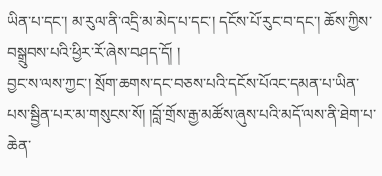ཡིན་པ་དང་། མ་རུལ་ནི་འདྲི་མ་མེད་པ་དང་། དངོས་པོ་རུང་བ་དང་། ཆོས་ཀྱིས་བསྒྲུབས་པའི་ཕྱིར་རོ་ཞེས་བཤད་དོ། །
བྱང་ས་ལས་ཀྱང་། སྲོག་ཆགས་དང་བཅས་པའི་དངོས་པོའང་དམན་པ་ཡིན་པས་སྦྱིན་པར་མ་གསུངས་སོ། །བློ་གྲོས་རྒྱ་མཚོས་ཞུས་པའི་མདོ་ལས་ནི་ཐེག་པ་ཆེན་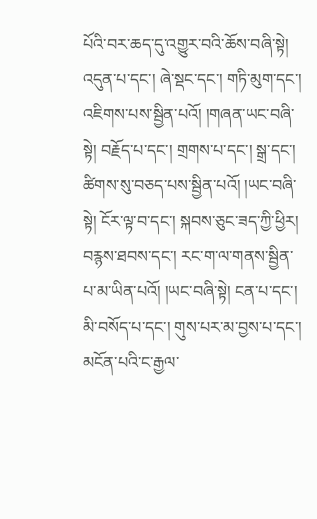པོའི་བར་ཆད་དུ་འགྱུར་བའི་ཆོས་བཞི་སྟེ། འདུན་པ་དང་། ཞེ་སྡང་དང་། གཏི་མུག་དང་། འཇིགས་པས་སྦྱིན་པའོ། །གཞན་ཡང་བཞི་སྟེ། བརྗོད་པ་དང་། གྲགས་པ་དང་། སྒྲ་དང་། ཚིགས་སུ་བཅད་པས་སྦྱིན་པའོ། །ཡང་བཞི་སྟེ། ངོར་ལྟ་བ་དང་། སྐབས་ཅུང་ཟད་ཀྱི་ཕྱིར། བརྙས་ཐབས་དང་། རང་ག་ལ་གནས་སྦྱིན་པ་མ་ཡིན་པའོ། །ཡང་བཞི་སྟེ། ངན་པ་དང་། མི་བསོད་པ་དང་། གུས་པར་མ་བྱས་པ་དང་། མངོན་པའི་ང་རྒྱལ་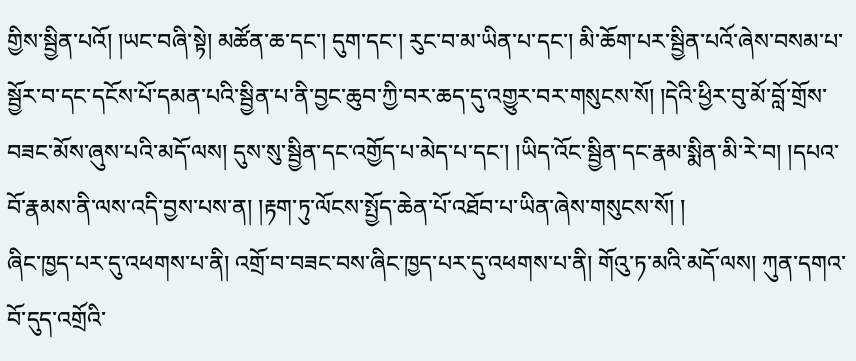གྱིས་སྦྱིན་པའོ། །ཡང་བཞི་སྟེ། མཚོན་ཆ་དང་། དུག་དང་། རུང་བ་མ་ཡིན་པ་དང་། མི་ཆོག་པར་སྦྱིན་པའོ་ཞེས་བསམ་པ་སྦྱོར་བ་དང་དངོས་པོ་དམན་པའི་སྦྱིན་པ་ནི་བྱང་ཆུབ་ཀྱི་བར་ཆད་དུ་འགྱུར་བར་གསུངས་སོ། །དེའི་ཕྱིར་བུ་མོ་བློ་གྲོས་བཟང་མོས་ཞུས་པའི་མདོ་ལས། དུས་སུ་སྦྱིན་དང་འགྱོད་པ་མེད་པ་དང་། །ཡིད་འོང་སྦྱིན་དང་རྣམ་སྨིན་མི་རེ་བ། །དཔའ་བོ་རྣམས་ནི་ལས་འདི་བྱས་པས་ན། །རྟག་ཏུ་ལོངས་སྤྱོད་ཆེན་པོ་འཐོབ་པ་ཡིན་ཞེས་གསུངས་སོ། །
ཞིང་ཁྱད་པར་དུ་འཕགས་པ་ནི། འགྲོ་བ་བཟང་བས་ཞིང་ཁྱད་པར་དུ་འཕགས་པ་ནི། གོའུ་ཏ་མའི་མདོ་ལས། ཀུན་དགའ་བོ་དུད་འགྲོའི་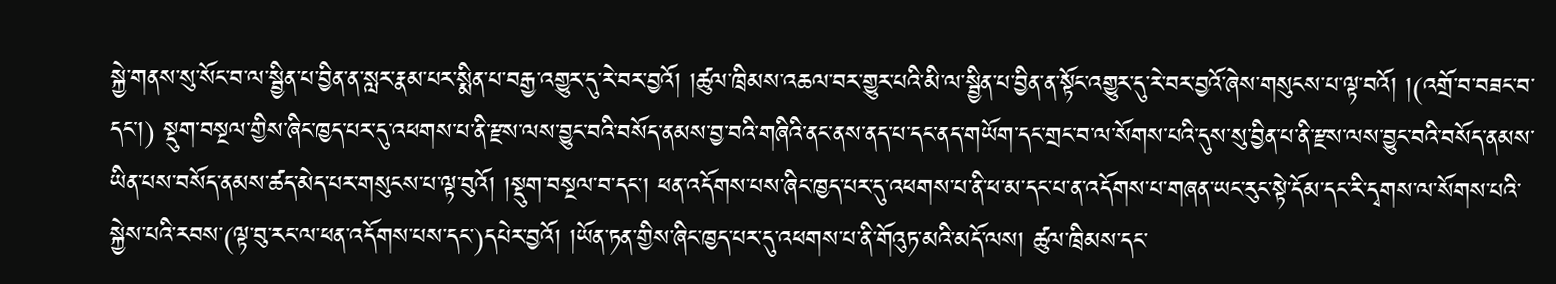སྐྱེ་གནས་སུ་སོང་བ་ལ་སྦྱིན་པ་བྱིན་ན་སླར་རྣམ་པར་སྨིན་པ་བརྒྱ་འགྱུར་དུ་རེ་བར་བྱའོ། །ཚུལ་ཁྲིམས་འཆལ་བར་གྱུར་པའི་མི་ལ་སྦྱིན་པ་བྱིན་ན་སྟོང་འགྱུར་དུ་རེ་བར་བྱའོ་ཞེས་གསུངས་པ་ལྟ་བའོ། །(འགྲོ་བ་བཟང་བ་དང་།) སྡུག་བསྔལ་གྱིས་ཞིང་ཁྱད་པར་དུ་འཕགས་པ་ནི་རྫས་ལས་བྱུང་བའི་བསོད་ནམས་བྱ་བའི་གཞིའི་ནང་ནས་ནད་པ་དང་ནད་གཡོག་དང་གྲང་བ་ལ་སོགས་པའི་དུས་སུ་བྱིན་པ་ནི་རྫས་ལས་བྱུང་བའི་བསོད་ནམས་ཡིན་པས་བསོད་ནམས་ཚད་མེད་པར་གསུངས་པ་ལྟ་བུའོ། །སྡུག་བསྔལ་བ་དང་། ཕན་འདོགས་པས་ཞིང་ཁྱད་པར་དུ་འཕགས་པ་ནི་ཕ་མ་དང་པ་ན་འདོགས་པ་གཞན་ཡང་རུང་སྟེ་དོམ་དང་རི་དྭགས་ལ་སོགས་པའི་སྐྱེས་པའི་རབས་(ལྟ་བུ་རང་ལ་ཕན་འདོགས་པས་དང་)དཔེར་བྱའོ། །ཡོན་ཏན་གྱིས་ཞིང་ཁྱད་པར་དུ་འཕགས་པ་ནི་གོའུཏ་མའི་མདོ་ལས། ཚུལ་ཁྲིམས་དང་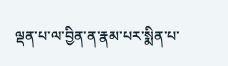ལྡན་པ་ལ་བྱིན་ན་རྣམ་པར་སྨིན་པ་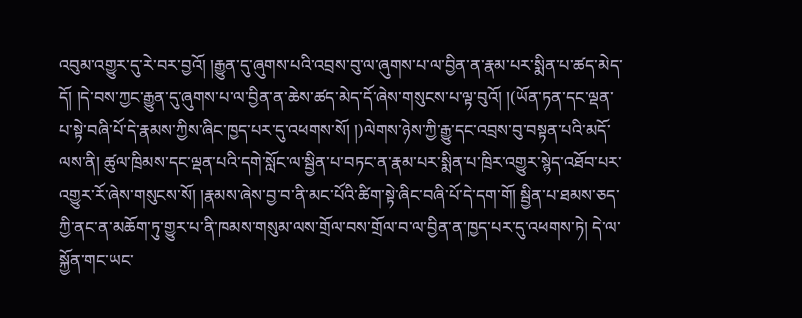འབུམ་འགྱུར་དུ་རེ་བར་བྱའོ། །རྒྱུན་དུ་ཞུགས་པའི་འབྲས་བུ་ལ་ཞུགས་པ་ལ་བྱིན་ན་རྣམ་པར་སྨིན་པ་ཚད་མེད་དོ། །དེ་བས་ཀྱང་རྒྱུན་དུ་ཞུགས་པ་ལ་བྱིན་ན་ཆེས་ཚད་མེད་དོ་ཞེས་གསུངས་པ་ལྟ་བུའོ། །(ཡོན་ཏན་དང་ལྡན་པ་སྟེ་བཞི་པོ་དེ་རྣམས་ཀྱིས་ཞིང་ཁྱད་པར་དུ་འཕགས་སོ། །)ལེགས་ཉེས་ཀྱི་རྒྱུ་དང་འབྲས་བུ་བསྟན་པའི་མདོ་ལས་ནི། ཚུལ་ཁྲིམས་དང་ལྡན་པའི་དགེ་སློང་ལ་སྦྱིན་པ་བཏང་ན་རྣམ་པར་སྨིན་པ་ཁྲིར་འགྱུར་སྙེད་འཐོབ་པར་འགྱུར་རོ་ཞེས་གསུངས་སོ། །རྣམས་ཞེས་བྱ་བ་ནི་མང་པོའི་ཚིག་སྟེ་ཞིང་བཞི་པོ་དེ་དག་གོ། སྦྱིན་པ་ཐམས་ཅད་ཀྱི་ནང་ན་མཆོག་ཏུ་གྱུར་པ་ནི་ཁམས་གསུམ་ལས་གྲོལ་བས་གྲོལ་བ་ལ་བྱིན་ན་ཁྱད་པར་དུ་འཕགས་ཏེ། དེ་ལ་སྐྱོན་གང་ཡང་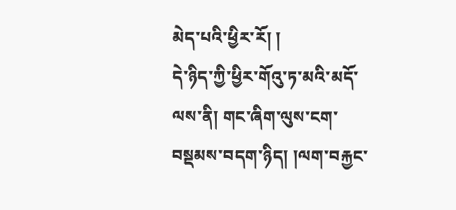མེད་པའི་ཕྱིར་རོ། །
དེ་ཉིད་ཀྱི་ཕྱིར་གོའུ་ཏ་མའི་མདོ་ལས་ནི། གང་ཞིག་ལུས་ངག་བསྡམས་བདག་ཉིད། །ལག་བརྐྱང་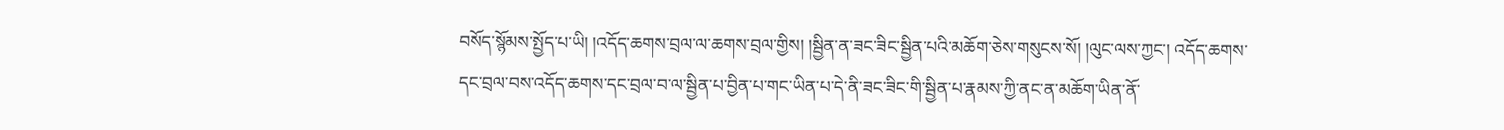བསོད་སྙོམས་སྤྱོད་པ་ཡི། །འདོད་ཆགས་བྲལ་ལ་ཆགས་བྲལ་གྱིས། །སྦྱིན་ན་ཟང་ཟིང་སྦྱིན་པའི་མཆོག་ཅེས་གསུངས་སོ། །ལུང་ལས་ཀྱང་། འདོད་ཆགས་དང་བྲལ་བས་འདོད་ཆགས་དང་བྲལ་བ་ལ་སྦྱིན་པ་བྱིན་པ་གང་ཡིན་པ་དེ་ནི་ཟང་ཟིང་གི་སྦྱིན་པ་རྣམས་ཀྱི་ནང་ན་མཆོག་ཡིན་ནོ་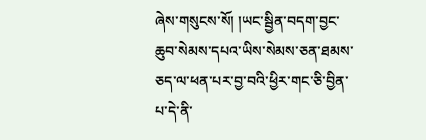ཞེས་གསུངས་སོ། །ཡང་སྦྱིན་བདག་བྱང་ཆུབ་སེམས་དཔའ་ཡིས་སེམས་ཅན་ཐམས་ཅད་ལ་ཕན་པར་བྱ་བའི་ཕྱིར་གང་ཅི་བྱིན་པ་དེ་ནི་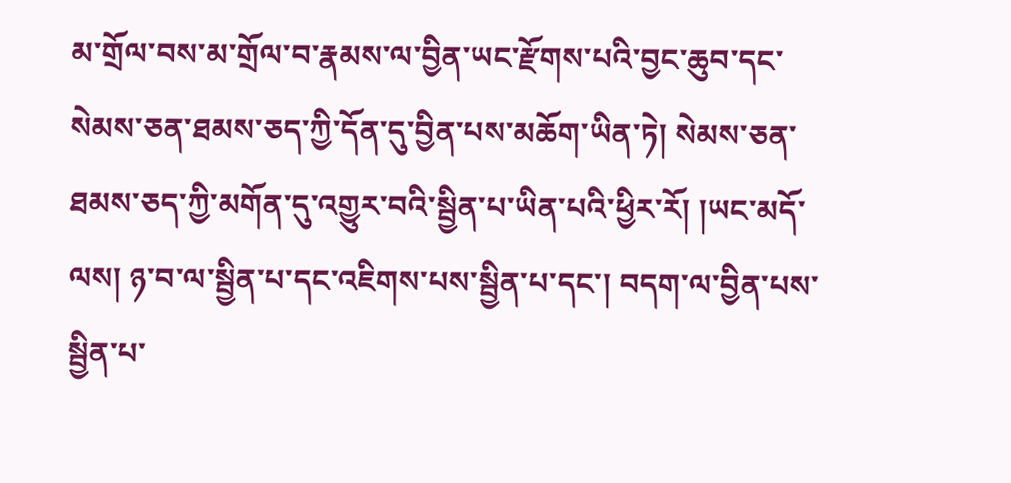མ་གྲོལ་བས་མ་གྲོལ་བ་རྣམས་ལ་བྱིན་ཡང་རྫོགས་པའི་བྱང་ཆུབ་དང་སེམས་ཅན་ཐམས་ཅད་ཀྱི་དོན་དུ་བྱིན་པས་མཆོག་ཡིན་ཏེ། སེམས་ཅན་ཐམས་ཅད་ཀྱི་མགོན་དུ་འགྱུར་བའི་སྦྱིན་པ་ཡིན་པའི་ཕྱིར་རོ། །ཡང་མདོ་ལས། ཉ་བ་ལ་སྦྱིན་པ་དང་འཇིགས་པས་སྦྱིན་པ་དང་། བདག་ལ་བྱིན་པས་སྦྱིན་པ་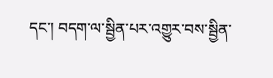དང་། བདག་ལ་སྦྱིན་པར་འགྱུར་བས་སྦྱིན་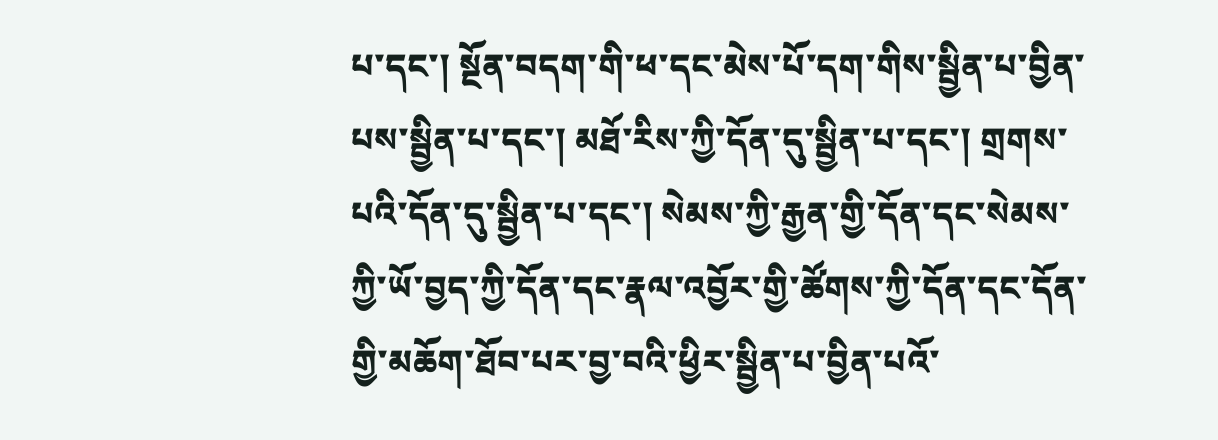པ་དང་། སྔོན་བདག་གི་ཕ་དང་མེས་པོ་དག་གིས་སྦྱིན་པ་བྱིན་པས་སྦྱིན་པ་དང་། མཐོ་རིས་ཀྱི་དོན་དུ་སྦྱིན་པ་དང་། གྲགས་པའི་དོན་དུ་སྦྱིན་པ་དང་། སེམས་ཀྱི་རྒྱན་གྱི་དོན་དང་སེམས་ཀྱི་ཡོ་བྱད་ཀྱི་དོན་དང་རྣལ་འབྱོར་གྱི་ཚོགས་ཀྱི་དོན་དང་དོན་གྱི་མཆོག་ཐོབ་པར་བྱ་བའི་ཕྱིར་སྦྱིན་པ་བྱིན་པའོ་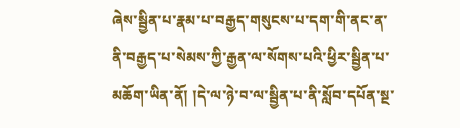ཞེས་སྦྱིན་པ་རྣམ་པ་བརྒྱད་གསུངས་པ་དག་གི་ནང་ན་ནི་བརྒྱད་པ་སེམས་ཀྱི་རྒྱན་ལ་སོགས་པའི་ཕྱིར་སྦྱིན་པ་མཆོག་ཡིན་ནོ། །དེ་ལ་ཉེ་བ་ལ་སྦྱིན་པ་ནི་སློབ་དཔོན་སྔ་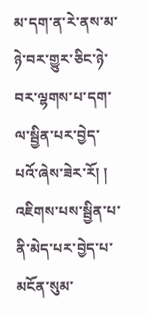མ་དག་ན་རེ་ནས་མ་ཉེ་བར་གྱུར་ཅིང་ཉེ་བར་ལྷགས་པ་དག་ལ་སྦྱིན་པར་བྱེད་པའོ་ཞེས་ཟེར་རོ། །
འཇིགས་པས་སྦྱིན་པ་ནི་མེད་པར་བྱེད་པ་མངོན་སུམ་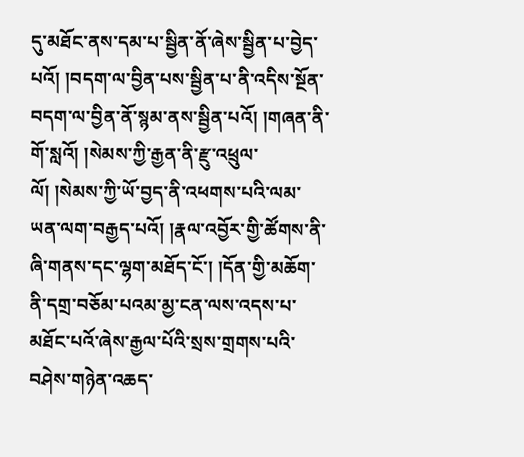དུ་མཐོང་ནས་དམ་པ་སྦྱིན་ནོ་ཞེས་སྦྱིན་པ་བྱེད་པའོ། །བདག་ལ་བྱིན་པས་སྦྱིན་པ་ནི་འདིས་སྔོན་བདག་ལ་བྱིན་ནོ་སྙམ་ནས་སྦྱིན་པའོ། །གཞན་ནི་གོ་སླའོ། །སེམས་ཀྱི་རྒྱན་ནི་རྫུ་འཕྲུལ་ལོ། །སེམས་ཀྱི་ཡོ་བྱད་ནི་འཕགས་པའི་ལམ་ཡན་ལག་བརྒྱད་པའོ། །རྣལ་འབྱོར་གྱི་ཚོགས་ནི་ཞི་གནས་དང་ལྷག་མཐོད་ངོ་། །དོན་གྱི་མཆོག་ནི་དགྲ་བཅོམ་པའམ་མྱ་ངན་ལས་འདས་པ་མཐོང་པའོ་ཞེས་རྒྱལ་པོའི་སྲས་གྲགས་པའི་བཤེས་གཉེན་འཆད་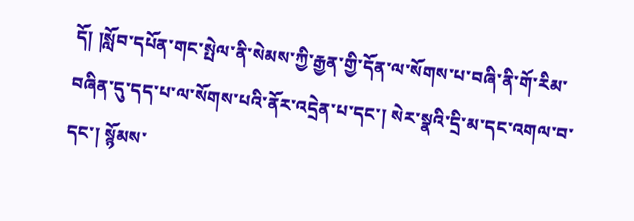དོ། །སློབ་དཔོན་གང་སྤེལ་ནི་སེམས་ཀྱི་རྒྱན་གྱི་དོན་ལ་སོགས་པ་བཞི་ནི་གོ་རིམ་བཞིན་དུ་དད་པ་ལ་སོགས་པའི་ནོར་འདྲེན་པ་དང་། སེར་སྣའི་དྲི་མ་དང་འགལ་བ་དང་། སྙོམས་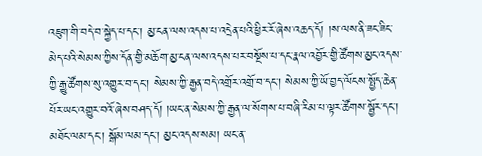འཇུག་གི་བདེ་བ་སྐྱེད་པ་དང་། མྱ་ངན་ལས་འདས་པ་འདྲེན་པའི་ཕྱིར་རོ་ཞེས་འཆད་དོ། །ས་ལས་ནི་ཟང་ཟིང་མེད་པའི་སེམས་ཀྱིས་དོན་གྱི་མཆོག་མྱ་ངན་ལས་འདས་པར་བསྔོས་པ་དང་རྣལ་འབྱོར་གྱི་ཚོགས་མྱང་འདས་ཀྱི་རྒྱུ་ཚོགས་སུ་འགྱུར་བ་དང་། སེམས་ཀྱི་རྒྱན་བདེ་འགྲོར་འགྲོ་བ་དང་། སེམས་ཀྱི་ཡོ་བྱད་ལོངས་སྤྱོད་ཆེན་པོར་ཡང་འགྱུར་བའོ་ཞེས་བཤད་དོ། །ཡང་ན་སེམས་ཀྱི་རྒྱན་ལ་སོགས་པ་བཞི་རིམ་པ་ལྟར་ཚོགས་སྦྱོར་དང་། མཐོང་ལམ་དང་། སྒོམ་ལམ་དང་། མྱང་འདས་སམ། ཡང་ན་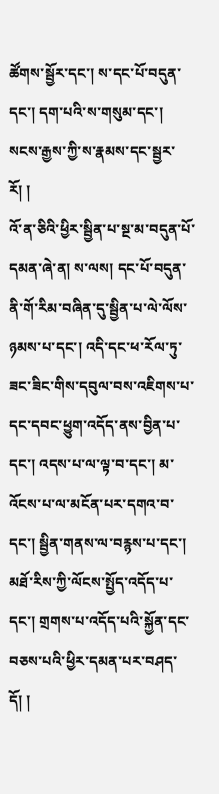ཚོགས་སྦྱོར་དང་། ས་དང་པོ་བདུན་དང་། དག་པའི་ས་གསུམ་དང་། སངས་རྒྱས་ཀྱི་ས་རྣམས་དང་སྦྱར་རོ། །
འོ་ན་ཅིའི་ཕྱིར་སྦྱིན་པ་སྔ་མ་བདུན་པོ་དམན་ཞེ་ན། ས་ལས། དང་པོ་བདུན་ནི་གོ་རིམ་བཞིན་དུ་སྦྱིན་པ་ལེ་ལོས་ཉམས་པ་དང་། འདི་དང་ཕ་རོལ་ཏུ་ཟང་ཟིང་གིས་དབུལ་བས་འཇིགས་པ་དང་དབང་ཕྱུག་འདོད་ནས་བྱིན་པ་དང་། འདས་པ་ལ་ལྟ་བ་དང་། མ་འོངས་པ་ལ་མངོན་པར་དགའ་བ་དང་། སྦྱིན་གནས་ལ་བརྙས་པ་དང་། མཐོ་རིས་ཀྱི་ལོངས་སྤྱོད་འདོད་པ་དང་། གྲགས་པ་འདོད་པའི་སྐྱོན་དང་བཅས་པའི་ཕྱིར་དམན་པར་བཤད་དོ། །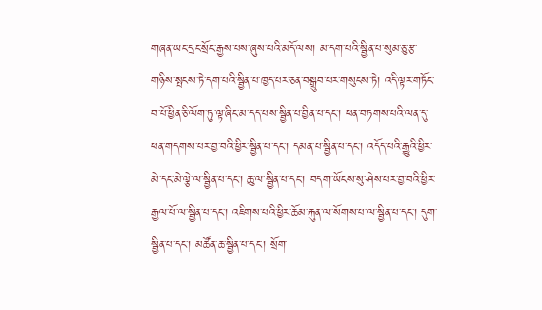གཞན་ཡང་དྲང་སྲོང་རྒྱས་པས་ཞུས་པའི་མདོ་ལས། མ་དག་པའི་སྦྱིན་པ་སུམ་ཅུ་རྩ་གཉིས་སྤངས་ཏེ་དག་པའི་སྦྱིན་པ་ཁྱད་པར་ཅན་བསྒྲུབ་པར་གསུངས་ཏེ། འདི་ལྟར་གཏོང་བ་པོ་ཕྱིན་ཅི་ལོག་ཏུ་ལྟ་ཞིང་མ་དད་པས་སྦྱིན་པ་བྱིན་པ་དང་། ཕན་བཏགས་པའི་ལན་དུ་ཕན་གདགས་པར་བྱ་བའི་ཕྱིར་སྦྱིན་པ་དང་། དམན་པ་སྦྱིན་པ་དང་། འདོད་པའི་རྒྱུའི་ཕྱིར་མེ་དང་མེ་ལྕེ་ལ་སྦྱིན་པ་དང་། ཆུ་ལ་སྦྱིན་པ་དང་། བདག་ཡོངས་སུ་ཤེས་པར་བྱ་བའི་ཕྱིར་རྒྱལ་པོ་ལ་སྦྱིན་པ་དང་། འཇིགས་པའི་ཕྱིར་ཆོམ་རྐུན་ལ་སོགས་པ་ལ་སྦྱིན་པ་དང་། དུག་སྦྱིན་པ་དང་། མཚོན་ཆ་སྦྱིན་པ་དང་། སྲོག་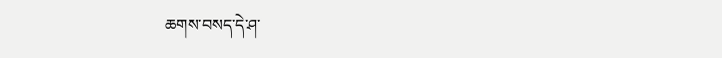ཆགས་བསད་དེ་ཤ་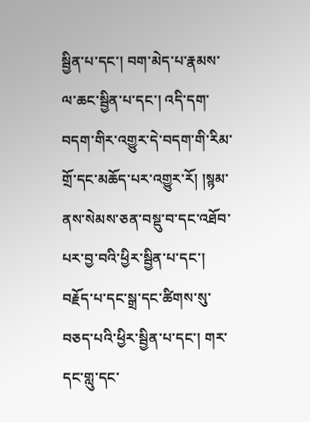སྦྱིན་པ་དང་། བག་མེད་པ་རྣམས་ལ་ཆང་སྦྱིན་པ་དང་། འདི་དག་བདག་གིར་འགྱུར་དེ་བདག་གི་རིམ་གྲོ་དང་མཆོད་པར་འགྱུར་རོ། །སྙམ་ནས་སེམས་ཅན་བསྡུ་བ་དང་འཐོབ་པར་བྱ་བའི་ཕྱིར་སྦྱིན་པ་དང་། བརྗོད་པ་དང་སྒྲ་དང་ཚིགས་སུ་བཅད་པའི་ཕྱིར་སྦྱིན་པ་དང་། གར་དང་གླུ་དང་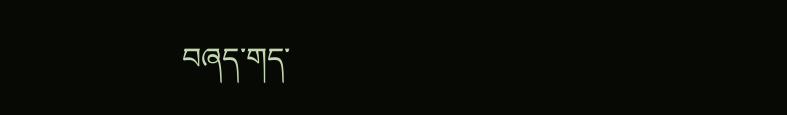བཞད་གད་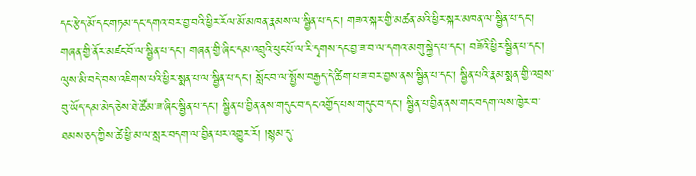དང་རྩེད་མོ་དང་གཏམ་དང་དགའ་བར་བྱ་བའི་ཕྱིར་རོལ་མོ་མཁན་རྣམས་ལ་སྦྱིན་པ་དང་། གཟའ་སྐར་གྱི་མཚན་མའི་ཕྱིར་སྐར་མཁན་ལ་སྦྱིན་པ་དང་། གཞན་གྱི་ནོར་མཛང་བོ་ལ་སྦྱིན་པ་དང་། གཞན་གྱི་ཞིང་དམ་འབྲུའི་ཕུང་པོ་ལ་རི་དྭགས་དང་བྱ་ཟ་བ་ལ་དགའ་མགུ་སྐྱེད་པ་དང་། བཟོའི་ཕྱིར་སྦྱིན་པ་དང་། ལུས་མི་བདེ་བས་འཇིགས་པའི་ཕྱིར་སྨན་པ་ལ་སྦྱིན་པ་དང་། སློང་བ་ལ་སྤྱོས་བརྒྱད་དེ་ཚིག་པ་ཟ་བར་བྱས་ནས་སྦྱིན་པ་དང་། སྦྱིན་པའི་རྣམ་སྨན་གྱི་འབྲས་བུ་ཡོད་དམ་མེད་ཅེས་ཐེ་ཚོམ་ཟ་ཞིང་སྦྱིན་པ་དང་། སྦྱིན་པ་བྱིན་ནས་གདུང་བ་དང་འགྱོད་པས་གདུང་བ་དང་། སྦྱིན་པ་བྱིན་ནས་གང་བདག་ལས་ཁྱེར་བ་ཐམས་ཅད་ཀྱིས་ཚེ་ཕྱི་མ་ལ་སླར་བདག་ལ་བྱིན་པར་འགྱུར་རོ། །སྙམ་དུ་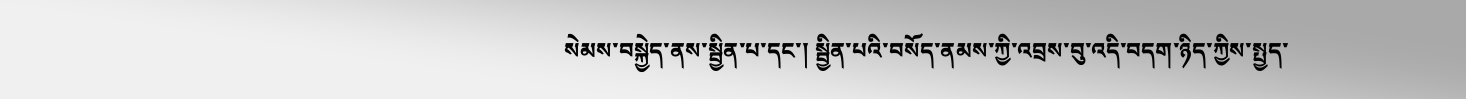སེམས་བསྐྱེད་ནས་སྦྱིན་པ་དང་། སྦྱིན་པའི་བསོད་ནམས་ཀྱི་འབྲས་བུ་འདི་བདག་ཉིད་ཀྱིས་སྤྱད་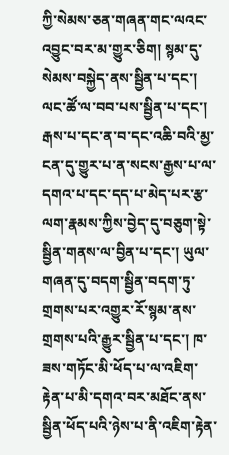ཀྱི་སེམས་ཅན་གཞན་གང་ལའང་འབྱུང་བར་མ་གྱུར་ཅིག། སྙམ་དུ་སེམས་བསྐྱེད་ནས་སྦྱིན་པ་དང་། ལང་ཚོ་ལ་བབ་པས་སྦྱིན་པ་དང་། རྒས་པ་དང་ན་བ་དང་འཆི་བའི་མྱ་ངན་དུ་གྱུར་པ་ན་སངས་རྒྱས་པ་ལ་དགའ་པ་དང་དད་པ་མེད་པར་རྩ་ལག་རྣམས་ཀྱིས་བྱེད་དུ་བཅུག་སྟེ་སྦྱིན་གནས་ལ་བྱིན་པ་དང་། ཡུལ་གཞན་དུ་བདག་སྦྱིན་བདག་ཏུ་གྲགས་པར་འགྱུར་རོ་སྙམ་ནས་གྲགས་པའི་རྒྱུར་སྦྱིན་པ་དང་། ཁ་ཟས་གཏོང་མི་ཕོད་པ་ལ་འཇིག་རྟེན་པ་མི་དགའ་བར་མཐོང་ནས་སྦྱིན་ཕོད་པའི་ཉེས་པ་ནི་འཇིག་རྟེན་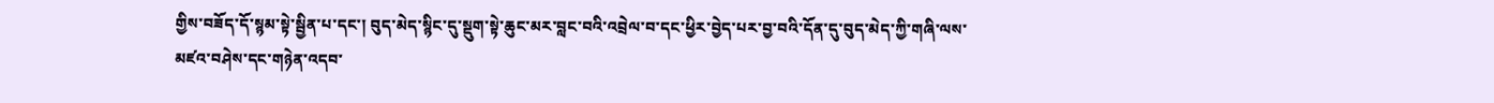གྱིས་བཟོད་དོ་སྙམ་སྟེ་སྦྱིན་པ་དང་། བུད་མེད་སྙིང་དུ་སྡུག་སྟེ་ཆུང་མར་བླང་བའི་འབྲེལ་བ་དང་ཕྱིར་བྱེད་པར་བྱ་བའི་དོན་དུ་བུད་མེད་ཀྱི་གཞི་ལས་མཛའ་བཤེས་དང་གཉེན་འདབ་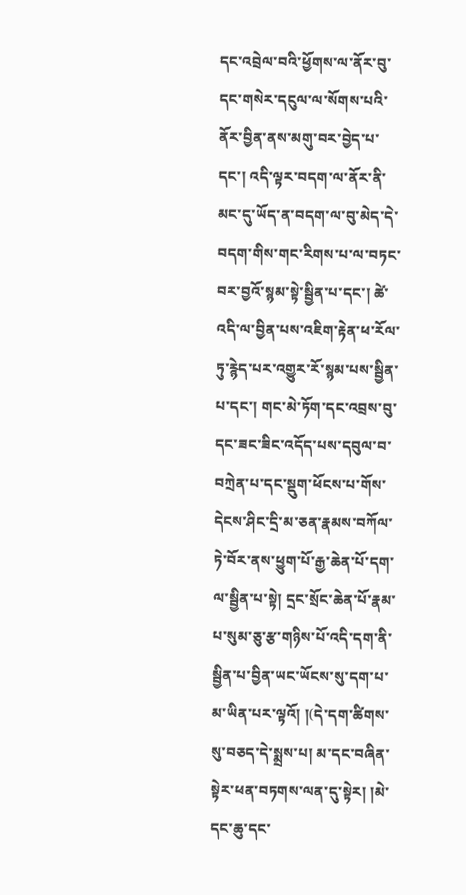དང་འབྲེལ་བའི་ཕྱོགས་ལ་ནོར་བུ་དང་གསེར་དངུལ་ལ་སོགས་པའི་ནོར་བྱིན་ནས་མགུ་བར་བྱེད་པ་དང་། འདི་ལྟར་བདག་ལ་ནོར་ནི་མང་དུ་ཡོད་ན་བདག་ལ་བུ་མེད་དེ་བདག་གིས་གང་རིགས་པ་ལ་བཏང་བར་བྱའོ་སྙམ་སྟེ་སྦྱིན་པ་དང་། ཚེ་འདི་ལ་བྱིན་པས་འཇིག་རྟེན་ཕ་རོལ་ཏུ་རྙེད་པར་འགྱུར་རོ་སྙམ་པས་སྦྱིན་པ་དང་། གང་མེ་ཏོག་དང་འབྲས་བུ་དང་ཟང་ཟིང་འདོད་པས་དབུལ་བ་བཀྲེན་པ་དང་སྡུག་ཕོངས་པ་གོས་དེངས་ཤིང་དྲི་མ་ཅན་རྣམས་བཀོལ་ཏེ་བོར་ནས་ཕྱུག་པོ་རྒྱ་ཆེན་པོ་དག་ལ་སྦྱིན་པ་སྟེ། དྲང་སྲོང་ཆེན་པོ་རྣམ་པ་སུམ་ཅུ་རྩ་གཉིས་པོ་འདི་དག་ནི་སྦྱིན་པ་བྱིན་ཡང་ཡོངས་སུ་དག་པ་མ་ཡིན་པར་ལྟའོ། །(དེ་དག་ཚིགས་སུ་བཅད་དེ་སྨྲས་པ། མ་དང་བཞིན་སྟེར་ཕན་བཏགས་ལན་དུ་སྟེར། །མེ་དང་ཆུ་དང་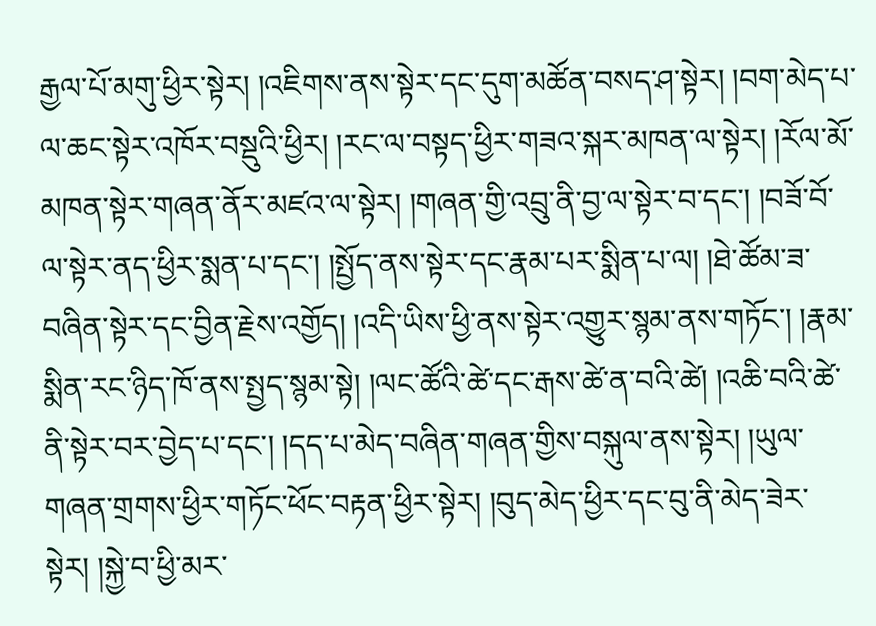རྒྱལ་པོ་མགུ་ཕྱིར་སྟེར། །འཇིགས་ནས་སྟེར་དང་དུག་མཚོན་བསད་ཤ་སྟེར། །བག་མེད་པ་ལ་ཆང་སྟེར་འཁོར་བསྡུའི་ཕྱིར། །རང་ལ་བསྟད་ཕྱིར་གཟའ་སྐར་མཁན་ལ་སྟེར། །རོལ་མོ་མཁན་སྟེར་གཞན་ནོར་མཛའ་ལ་སྟེར། །གཞན་གྱི་འབྲུ་ནི་བྱ་ལ་སྟེར་བ་དང་། །བཟོ་བོ་ལ་སྟེར་ནད་ཕྱིར་སྨན་པ་དང་། །སྤྱོད་ནས་སྟེར་དང་རྣམ་པར་སྨིན་པ་ལ། །ཐེ་ཚོམ་ཟ་བཞིན་སྟེར་དང་བྱིན་རྗེས་འགྱོད། །འདི་ཡིས་ཕྱི་ནས་སྟེར་འགྱུར་སྙམ་ནས་གཏོང་། །རྣམ་སྨིན་རང་ཉིད་ཁོ་ནས་སྤྱད་སྙམ་སྟེ། །ལང་ཚོའི་ཚེ་དང་རྒས་ཚེ་ན་བའི་ཚེ། །འཆི་བའི་ཚེ་ནི་སྟེར་བར་བྱེད་པ་དང་། །དད་པ་མེད་བཞིན་གཞན་གྱིས་བསྐུལ་ནས་སྟེར། །ཡུལ་གཞན་གྲགས་ཕྱིར་གཏོང་ཕོང་བརྟན་ཕྱིར་སྟེར། །བུད་མེད་ཕྱིར་དང་བུ་ནི་མེད་ཟེར་སྟེར། །སྐྱེ་བ་ཕྱི་མར་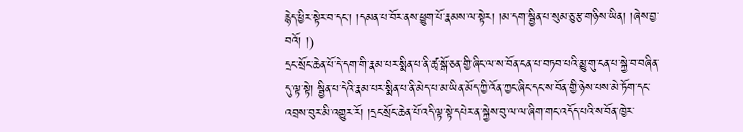རྙེད་ཕྱིར་སྟེར་བ་དང་། །དམན་པ་བོར་ནས་ཕྱུག་པོ་རྣམས་ལ་སྟེར། །མ་དག་སྦྱིན་པ་སུམ་ཅུ་རྩ་གཉིས་ཡིན། །ཞེས་བྱ་བའོ། །)
དྲང་སྲོང་ཆེན་པོ་དེ་དག་གི་རྣམ་པར་སྨིན་པ་ནི་ཚྭ་སྒོ་ཅན་གྱི་ཞིང་ལ་ས་བོན་ངན་པ་བཏབ་པའི་མྱུ་གུ་ངན་པ་སྐྱེ་བ་བཞིན་དུ་ལྟ་སྟེ། སྦྱིན་པ་དེའི་རྣམ་པར་སྨིན་པ་ནི་མེད་པ་མ་ཡིན་མོད་ཀྱི་འོན་ཀྱང་ཞིང་དང་ས་བོན་གྱི་ཉེས་པས་མེ་ཏོག་དང་འབྲས་བུར་མི་འགྱུར་རོ། །དྲང་སྲོང་ཆེན་པོ་འདི་ལྟ་སྟེ་དཔེར་ན་སྐྱེས་བུ་ལ་ལ་ཞིག་གང་འདོད་པའི་ས་བོན་ཁྱེར་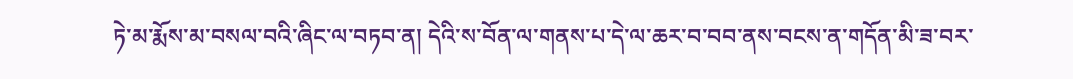ཏེ་མ་རྨོས་མ་བསལ་བའི་ཞིང་ལ་བཏབ་ན། དེའི་ས་བོན་ལ་གནས་པ་དེ་ལ་ཆར་བ་བབ་ནས་བངས་ན་གདོན་མི་ཟ་བར་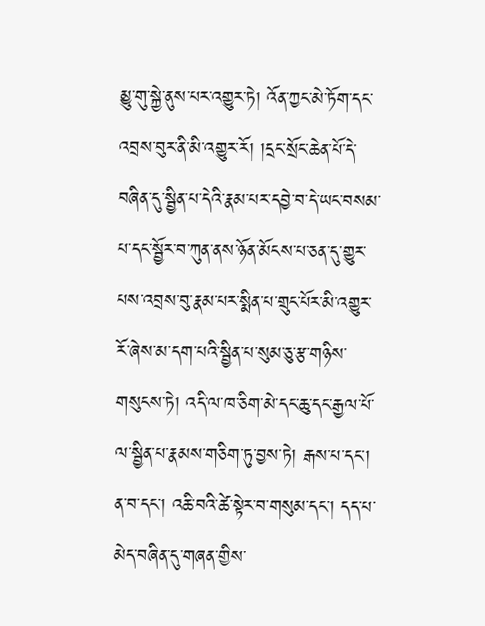མྱུ་གུ་སྐྱེ་ནུས་པར་འགྱུར་ཏེ། འོན་ཀྱང་མེ་ཏོག་དང་འབྲས་བུར་ནི་མི་འགྱུར་རོ། །དྲང་སྲོང་ཆེན་པོ་དེ་བཞིན་དུ་སྦྱིན་པ་དེའི་རྣམ་པར་དབྱེ་བ་དེ་ཡང་བསམ་པ་དང་སྦྱོར་བ་ཀུན་ནས་ཉོན་མོངས་པ་ཅན་དུ་གྱུར་པས་འབྲས་བུ་རྣམ་པར་སྨིན་པ་གྲུང་པོར་མི་འགྱུར་རོ་ཞེས་མ་དག་པའི་སྦྱིན་པ་སུམ་ཅུ་རྩ་གཉིས་གསུངས་ཏེ། འདི་ལ་ཁ་ཅིག་མེ་དང་ཆུ་དང་རྒྱལ་པོ་ལ་སྦྱིན་པ་རྣམས་གཅིག་ཏུ་བྱས་ཏེ། རྒས་པ་དང་། ན་བ་དང་། འཆི་བའི་ཚེ་སྟེར་བ་གསུམ་དང་། དད་པ་མེད་བཞིན་དུ་གཞན་གྱིས་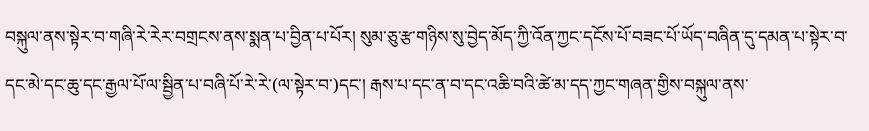བསྐུལ་ནས་སྟེར་བ་གཞི་རེ་རེར་བགྲངས་ནས་སྨན་པ་བྱིན་པ་པོར། སུམ་ཅུ་རྩ་གཉིས་སུ་བྱེད་མོད་ཀྱི་འོན་ཀྱང་དངོས་པོ་བཟང་པོ་ཡོད་བཞིན་དུ་དམན་པ་སྟེར་བ་དང་མེ་དང་ཆུ་དང་རྒྱལ་པོ་ལ་སྦྱིན་པ་བཞི་པོ་རེ་རེ་(ལ་སྟེར་བ་)དང་། རྒས་པ་དང་ན་བ་དང་འཆི་བའི་ཚེ་མ་དད་ཀྱང་གཞན་གྱིས་བསྐུལ་ནས་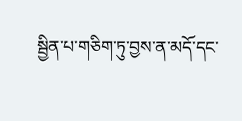སྦྱིན་པ་གཅིག་ཏུ་བྱས་ན་མདོ་དང་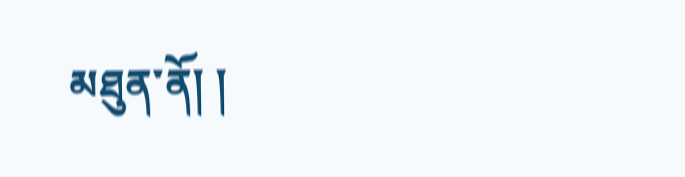མཐུན་ནོ། །